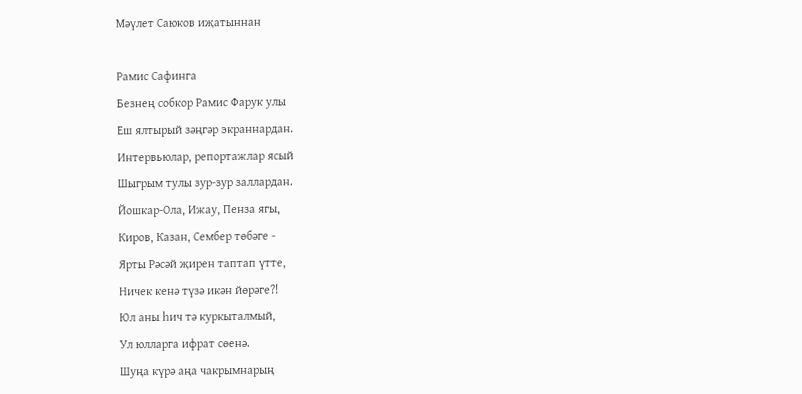Мәүлет Саюков иҗатыннан

Рамис Сафинга
Безнең собкор Рамис Фарук улы
Еш ялтырый зәңгәр экраннардан.
Интервьюлар, репортажлар ясый
Шыгрым тулы зур-зур заллардан.
Йошкар-Ола, Ижау, Пенза ягы,
Киров, Казан, Сембер төбәге -
Ярты Рәсәй җирен таптап үтте,
Ничек кенә түзә икән йөрәге?!
Юл аны һич тә куркыталмый,
Ул юлларга ифрат сөенә.
Шуңа күрә аңа чакрымнарың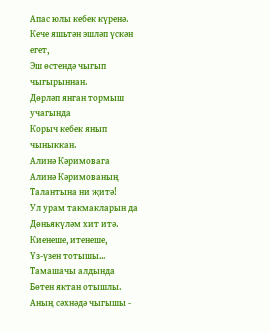Апас юлы кебек күренә.
Кече яшьтән эшләп үскән егет,
Эш өстендә чыгып чыгырыннан.
Дөрләп янган тормыш учагында
Корыч кебек янып чыныккан.
Алинә Кәримовага
Алинә Кәримованың
Талантына ни җитә!
Ул урам такмакларын да
Дөньякүләм хит итә.
Киенеше, итенеше,
Үз-үзен тотышы...
Тамашачы алдында
Бөтен яктан отышлы.
Аның сәхнәдә чыгышы -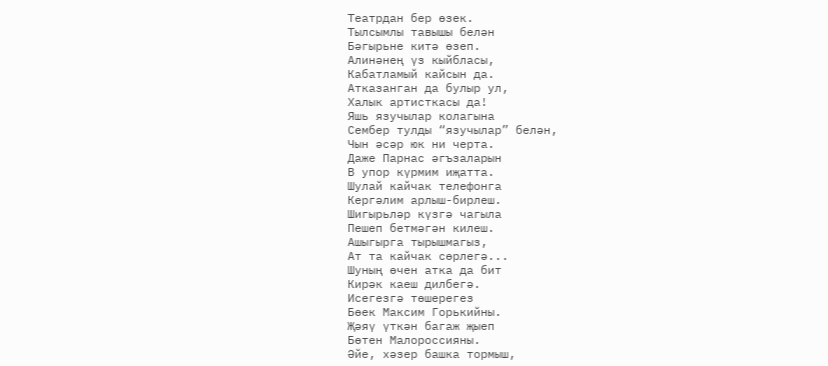Театрдан бер өзек.
Тылсымлы тавышы белән
Бәгырьне китә өзеп.
Алинәнең үз кыйбласы,
Кабатламый кайсын да.
Атказанган да булыр ул,
Халык артисткасы да!
Яшь язучылар колагына
Сембер тулды “язучылар” белән,
Чын әсәр юк ни черта.
Даже Парнас әгъзаларын
В упор күрмим иҗатта.
Шулай кайчак телефонга
Кергәлим арлыш-бирлеш.
Шигырьләр күзгә чагыла
Пешеп бетмәгән килеш.
Ашыгырга тырышмагыз,
Ат та кайчак сөрлегә...
Шуның өчен атка да бит
Кирәк каеш дилбегә.
Исегезгә төшерегез
Бөек Максим Горькийны.
Җәяү үткән багаж җыеп
Бөтен Малороссияны.
Әйе, хәзер башка тормыш,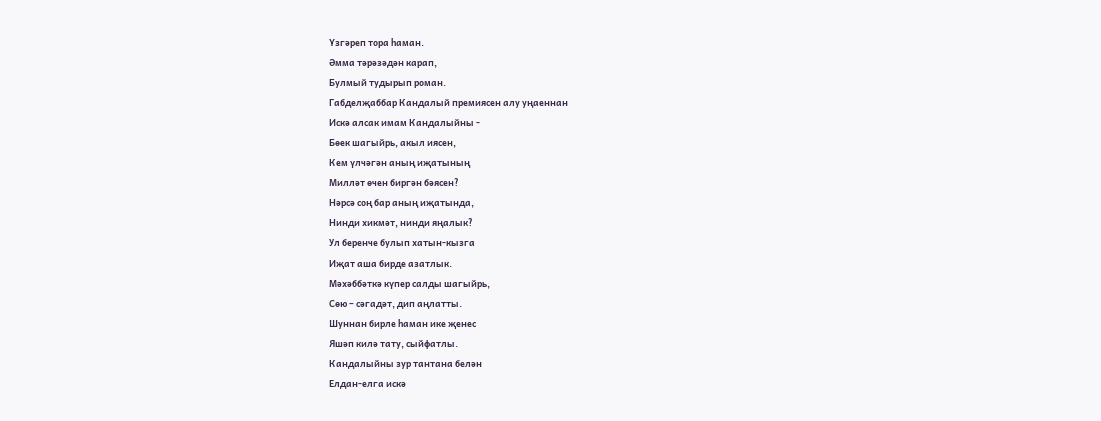Үзгәреп тора һаман.
Әмма тәрәзәдән карап,
Булмый тудырып роман.
Габделҗаббар Кандалый премиясен алу уңаеннан
Искә алсак имам Кандалыйны -
Бөек шагыйрь, акыл иясен,
Кем үлчәгән аның иҗатының
Милләт өчен биргән бәясен?
Нәрсә соң бар аның иҗатында,
Нинди хикмәт, нинди яңалык?
Ул беренче булып хатын-кызга
Иҗат аша бирде азатлык.
Мәхәббәткә күпер салды шагыйрь,
Сөю – сәгадәт, дип аңлатты.
Шуннан бирле һаман ике җенес
Яшәп килә тату, сыйфатлы.
Кандалыйны зур тантана белән
Елдан-елга искә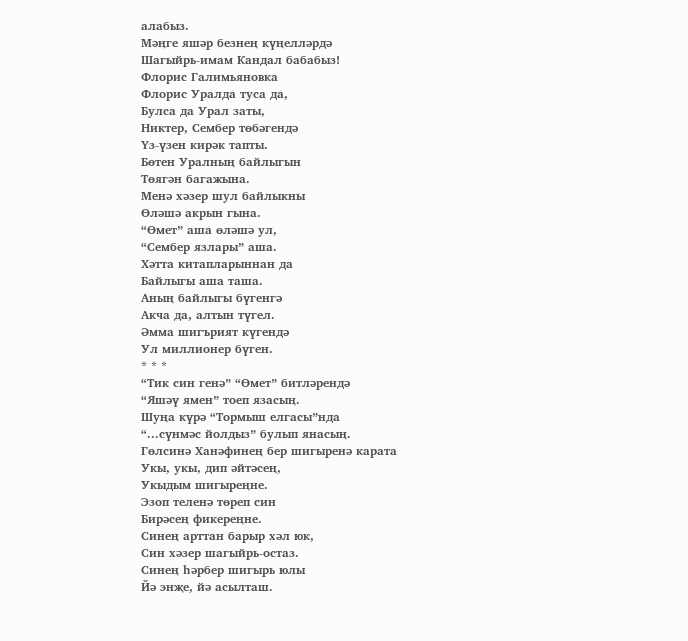алабыз.
Мәңге яшәр безнең күңелләрдә
Шагыйрь-имам Кандал бабабыз!
Флорис Галимьяновка
Флорис Уралда туса да,
Булса да Урал заты,
Никтер, Сембер төбәгендә
Үз-үзен кирәк тапты.
Бөтен Уралның байлыгын
Төягән багажына.
Менә хәзер шул байлыкны
Өләшә акрын гына.
“Өмет” аша өләшә ул,
“Сембер язлары” аша.
Хәтта китапларыннан да
Байлыгы аша таша.
Аның байлыгы бүгенгә
Акча да, алтын түгел.
Әмма шигърият күгендә
Ул миллионер бүген.
* * *
“Тик син генә” “Өмет” битләрендә
“Яшәү ямен” тоеп язасың.
Шуңа күрә “Тормыш елгасы”нда
“...сүнмәс йолдыз” булып янасың.
Гөлсинә Ханәфинең бер шигыренә карата
Укы, укы, дип әйтәсең,
Укыдым шигыреңне.
Эзоп теленә төреп син
Бирәсең фикереңне.
Синең арттан барыр хәл юк,
Син хәзер шагыйрь-остаз.
Синең һәрбер шигырь юлы
Йә энҗе, йә асылташ.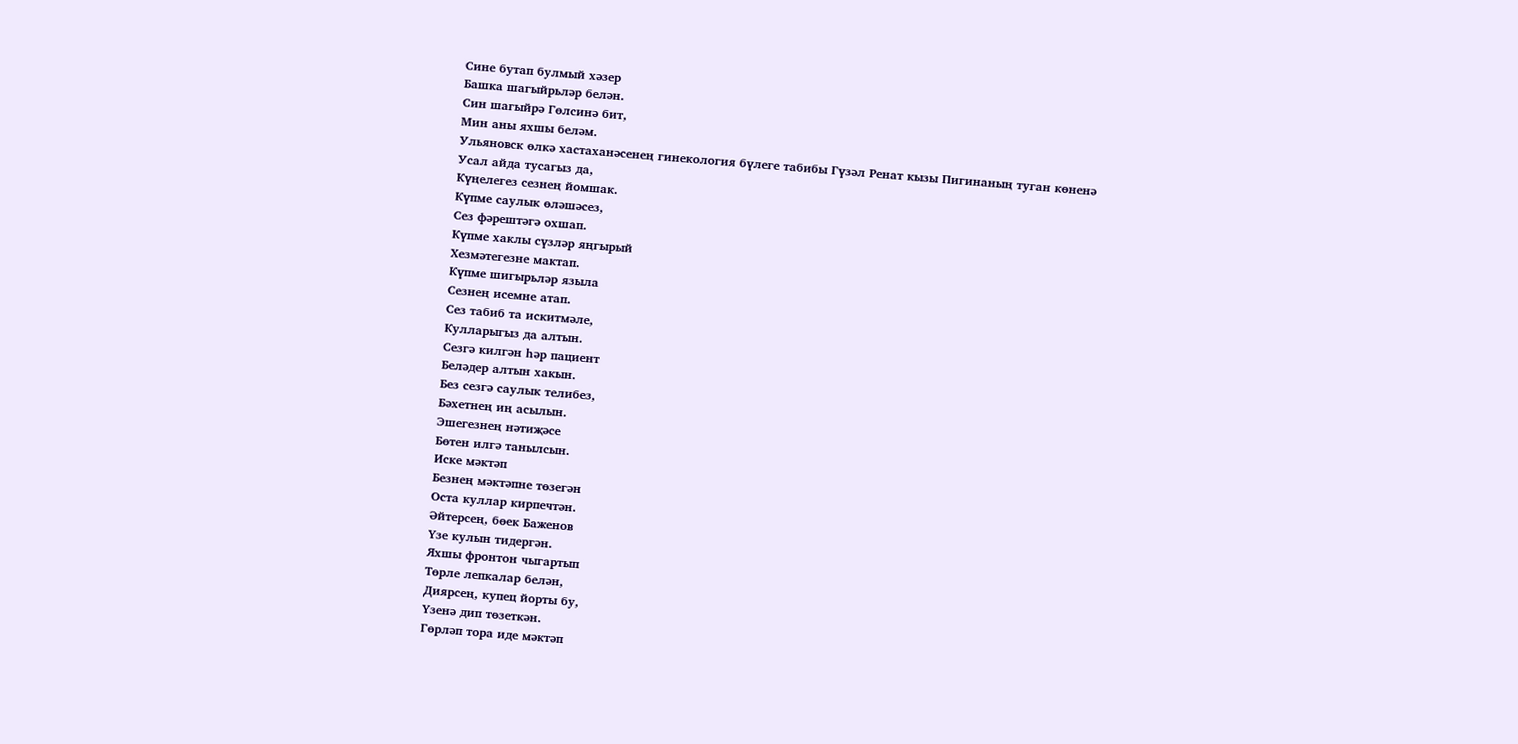Сине бутап булмый хәзер
Башка шагыйрьләр белән.
Син шагыйрә Гөлсинә бит,
Мин аны яхшы беләм.
Ульяновск өлкә хастаханәсенең гинекология бүлеге табибы Гүзәл Ренат кызы Пигинаның туган көненә
Усал айда тусагыз да,
Күңелегез сезнең йомшак.
Күпме саулык өләшәсез,
Сез фәрештәгә охшап.
Күпме хаклы сүзләр яңгырый
Хезмәтегезне мактап.
Күпме шигырьләр языла
Сезнең исемне атап.
Сез табиб та искитмәле,
Кулларыгыз да алтын.
Сезгә килгән һәр пациент
Беләдер алтын хакын.
Без сезгә саулык телибез,
Бәхетнең иң асылын.
Эшегезнең нәтиҗәсе
Бөтен илгә танылсын.
Иске мәктәп
Безнең мәктәпне төзегән
Оста куллар кирпечтән.
Әйтерсең, бөек Баженов
Үзе кулын тидергән.
Яхшы фронтон чыгартып
Төрле лепкалар белән,
Диярсең, купец йорты бу,
Үзенә дип төзеткән.
Гөрләп тора иде мәктәп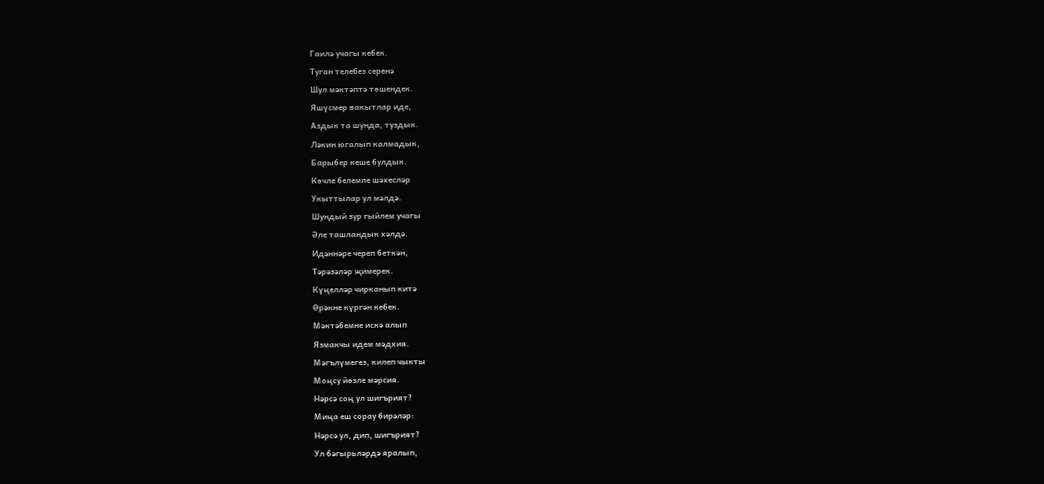Гаилә учагы кебек.
Туган телебез серенә
Шул мәктәптә төшендек.
Яшүсмер вакытлар иде,
Аздык та шунда, туздык.
Ләкин югалып калмадык,
Барыбер кеше булдык.
Көчле белемле шәхесләр
Укыттылар ул мәлдә.
Шундый зур гыйлем учагы
Әле ташландык хәлдә.
Идәннәре череп беткән,
Тәрәзәләр җимерек.
Күңелләр чирканып китә
Өрәкне күргән кебек.
Мәктәбемне искә алып
Язмакчы идем мәдхия.
Мәгълүмегез, килеп чыкты
Моңсу йөзле мәрсия.
Нәрсә соң ул шигърият?
Миңа еш сорау бирәләр:
Нәрсә ул, дип, шигърият?
Ул бәгырьләрдә яралып,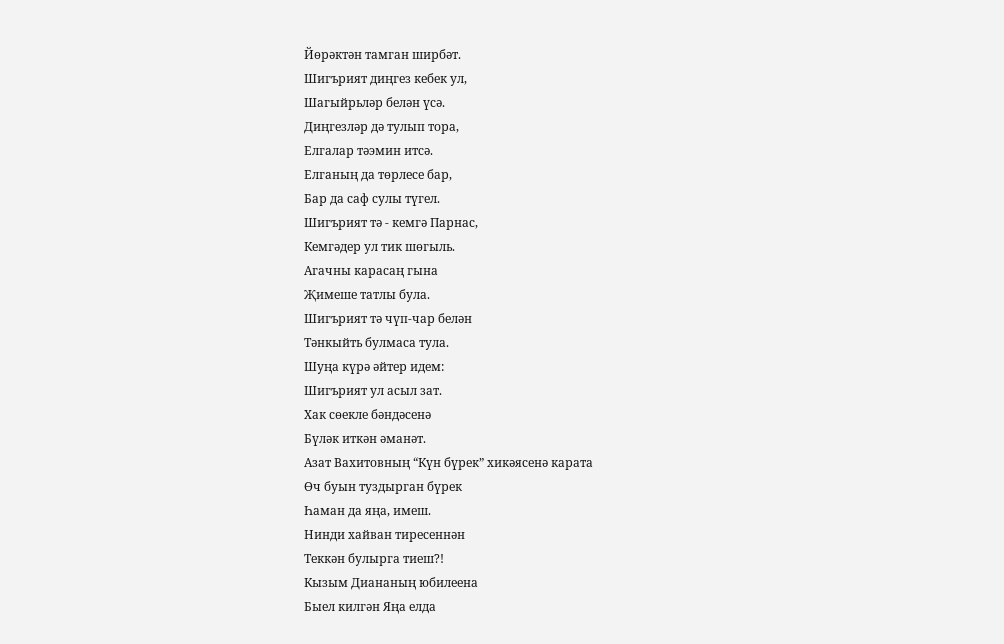Йөрәктән тамган ширбәт.
Шигърият диңгез кебек ул,
Шагыйрьләр белән үсә.
Диңгезләр дә тулып тора,
Елгалар тәэмин итсә.
Елганың да төрлесе бар,
Бар да саф сулы түгел.
Шигърият тә - кемгә Парнас,
Кемгәдер ул тик шөгыль.
Агачны карасаң гына
Җимеше татлы була.
Шигърият тә чүп-чар белән
Тәнкыйть булмаса тула.
Шуңа күрә әйтер идем:
Шигърият ул асыл зат.
Хак сөекле бәндәсенә
Бүләк иткән әманәт.
Азат Вахитовның “Күн бүрек” хикәясенә карата
Өч буын туздырган бүрек
Һаман да яңа, имеш.
Нинди хайван тиресеннән
Теккән булырга тиеш?!
Кызым Диананың юбилеена
Быел килгән Яңа елда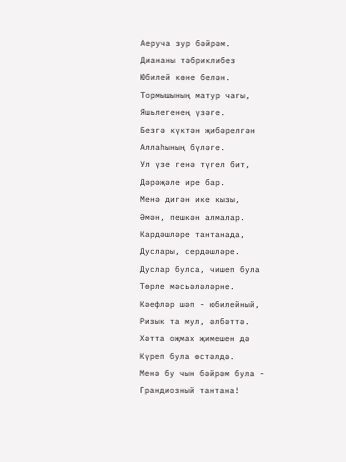Аеруча зур бәйрәм.
Диананы тәбриклибез
Юбилей көне белән.
Тормышының матур чагы,
Яшьлегенең үзәге.
Безгә күктән җибәрелгән
Аллаһының бүләге.
Ул үзе генә түгел бит,
Дәрәҗәле ире бар.
Менә дигән ике кызы,
Әмән, пешкән алмалар.
Кардәшләре тантанада,
Дуслары, сердәшләре.
Дуслар булса, чишеп була
Төрле мәсьәләләрне.
Кәефләр шәп - юбилейный,
Ризык та мул, әлбәттә.
Хәтта оҗмах җимешен дә
Күреп була өстәлдә.
Менә бу чын бәйрәм була -
Грандиозный тантана!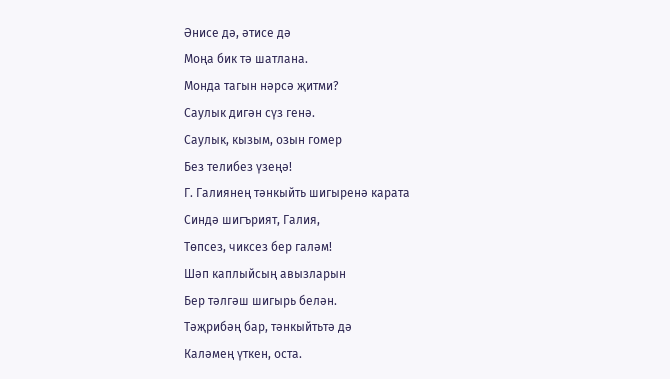Әнисе дә, әтисе дә
Моңа бик тә шатлана.
Монда тагын нәрсә җитми?
Саулык дигән сүз генә.
Саулык, кызым, озын гомер
Без телибез үзеңә!
Г. Галиянең тәнкыйть шигыренә карата
Синдә шигърият, Галия,
Төпсез, чиксез бер галәм!
Шәп каплыйсың авызларын
Бер тәлгәш шигырь белән.
Тәҗрибәң бар, тәнкыйтьтә дә
Каләмең үткен, оста.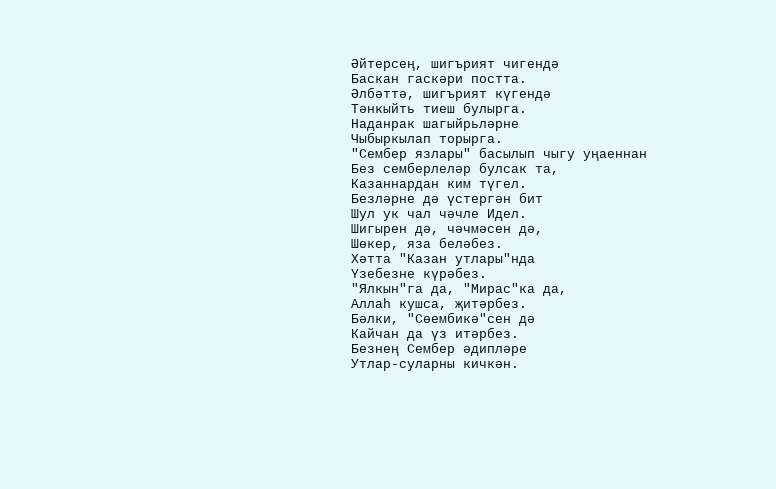Әйтерсең, шигърият чигендә
Баскан гаскәри постта.
Әлбәттә, шигърият күгендә
Тәнкыйть тиеш булырга.
Наданрак шагыйрьләрне
Чыбыркылап торырга.
"Сембер язлары" басылып чыгу уңаеннан
Без семберлеләр булсак та,
Казаннардан ким түгел.
Безләрне дә үстергән бит
Шул ук чал чәчле Идел.
Шигырен дә, чәчмәсен дә,
Шөкер, яза беләбез.
Хәтта "Казан утлары"нда
Үзебезне күрәбез.
"Ялкын"га да, "Мирас"ка да,
Аллаһ кушса, җитәрбез.
Бәлки, "Сөембикә"сен дә
Кайчан да үз итәрбез.
Безнең Сембер әдипләре
Утлар-суларны кичкән.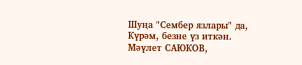Шуңа "Сембер язлары" да,
Күрәм, безне үз иткән.
Мәүлет САЮКОВ,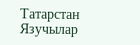Татарстан Язучылар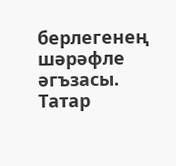берлегенең шәрәфле әгъзасы.
Татар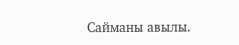Сайманы авылы.